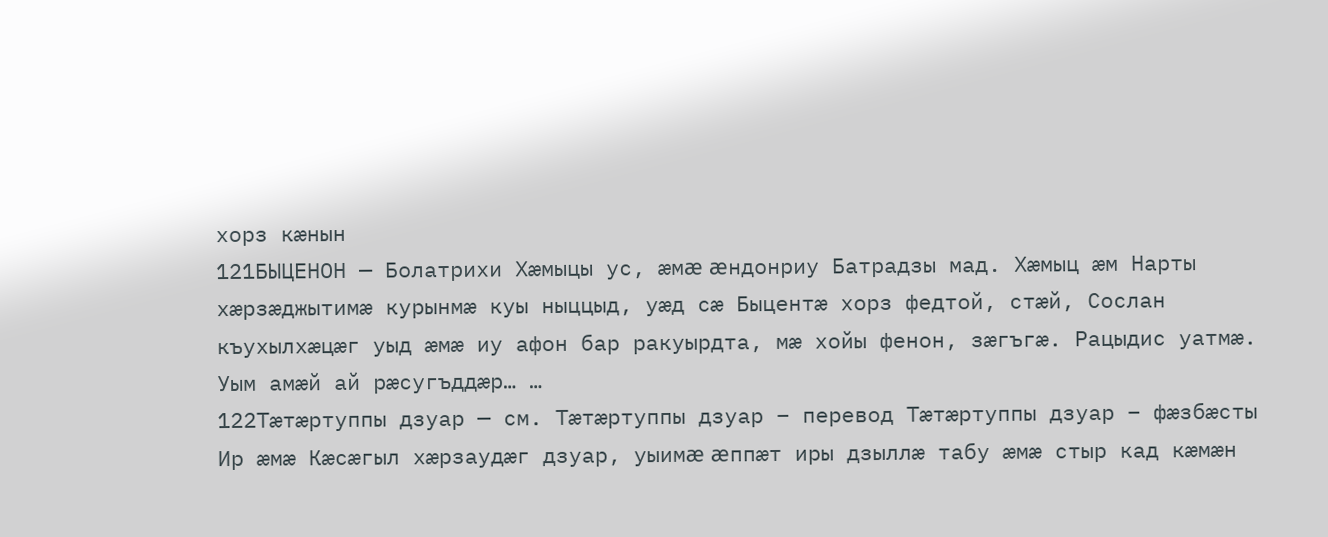хорз кæнын
121БЫЦЕНОН — Болатрихи Хæмыцы ус, æмæ æндонриу Батрадзы мад. Хæмыц æм Нарты хæрзæджытимæ курынмæ куы ныццыд, уæд сæ Быцентæ хорз федтой, стæй, Сослан къухылхæцæг уыд æмæ иу афон бар ракуырдта, мæ хойы фенон, зæгъгæ. Рацыдис уатмæ. Уым амæй ай рæсугъддæр… …
122Тæтæртуппы дзуар — см. Тæтæртуппы дзуар – перевод Тæтæртуппы дзуар – фæзбæсты Ир æмæ Кæсæгыл хæрзаудæг дзуар, уыимæ æппæт иры дзыллæ табу æмæ стыр кад кæмæн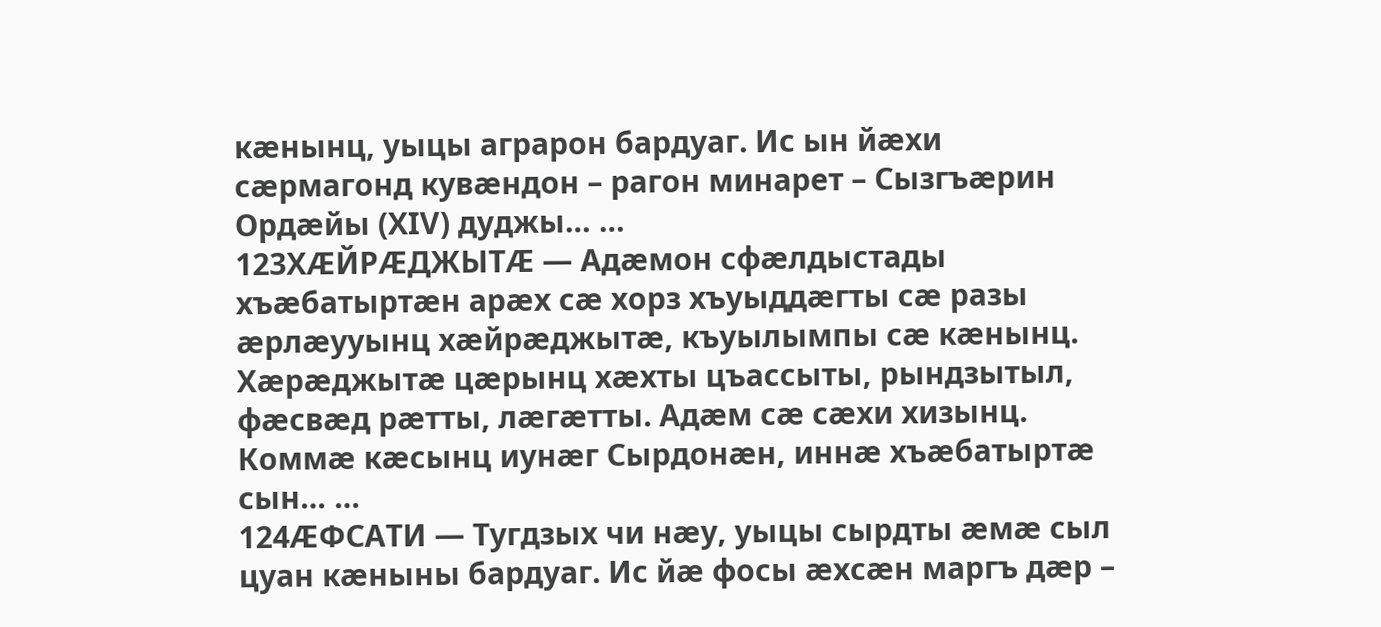кæнынц, уыцы аграрон бардуаг. Ис ын йæхи сæрмагонд кувæндон – рагон минарет – Сызгъæрин Ордæйы (ХIV) дуджы… …
123ХÆЙРÆДЖЫТÆ — Адæмон сфæлдыстады хъæбатыртæн арæх сæ хорз хъуыддæгты сæ разы æрлæууынц хæйрæджытæ, къуылымпы сæ кæнынц. Хæрæджытæ цæрынц хæхты цъассыты, рындзытыл, фæсвæд рæтты, лæгæтты. Адæм сæ сæхи хизынц. Коммæ кæсынц иунæг Сырдонæн, иннæ хъæбатыртæ сын… …
124ÆФСАТИ — Тугдзых чи нæу, уыцы сырдты æмæ сыл цуан кæныны бардуаг. Ис йæ фосы æхсæн маргъ дæр –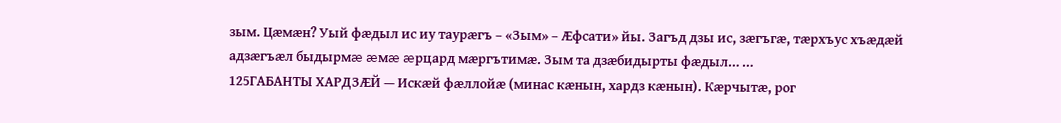зым. Цæмæн? Уый фæдыл ис иу таурæгъ – «Зым» – Æфсати» йы. Загъд дзы ис, зæгъгæ, тæрхъус хъæдæй адзæгъæл быдырмæ æмæ æрцард мæргътимæ. Зым та дзæбидырты фæдыл… …
125ГАБАНТЫ ХАРДЗÆЙ — Искæй фæллойæ (минас кæнын, хардз кæнын). Кæрчытæ, рог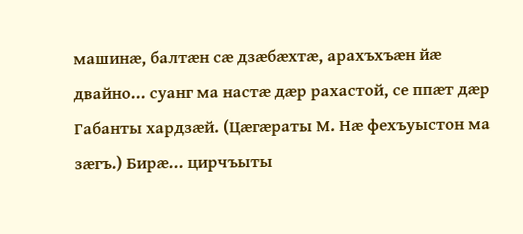машинæ, балтæн сæ дзæбæхтæ, арахъхъæн йæ двайно... суанг ма настæ дæр рахастой, се ппæт дæр Габанты хардзæй. (Цæгæраты М. Нæ фехъуыстон ма зæгъ.) Бирæ... цирчъыты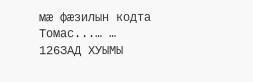мæ фæзилын кодта Томас...… …
126ЗАД ХУЫМЫ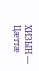ХИЗЫН — Цæттæ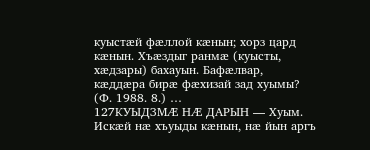куыстæй фæллой кæнын; хорз цард кæнын. Хъæздыг ранмæ (куысты, хæдзары) бахауын. Бафæлвар, кæддæра бирæ фæхизай зад хуымы? (Ф. 1988. 8.) …
127КУЫДЗМÆ НÆ ДАРЫН — Хуым. Искæй нæ хъуыды кæнын, нæ йын аргъ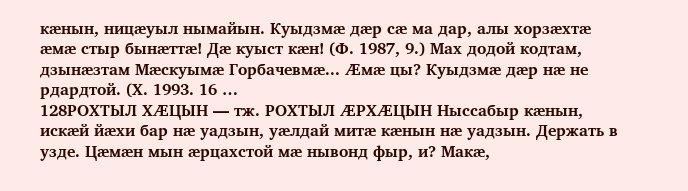кæнын, ницæуыл нымайын. Куыдзмæ дæр сæ ма дар, алы хорзæхтæ æмæ стыр бынæттæ! Дæ куыст кæн! (Ф. 1987, 9.) Мах додой кодтам, дзынæзтам Мæскуымæ Горбачевмæ... Æмæ цы? Куыдзмæ дæр нæ не рдардтой. (Х. 1993. 16 …
128РОХТЫЛ ХÆЦЫН — тж. РОХТЫЛ ÆРХÆЦЫН Ныссабыр кæнын, искæй йæхи бар нæ уадзын, уæлдай митæ кæнын нæ уадзын. Держать в узде. Цæмæн мын æрцахстой мæ нывонд фыр, и? Макæ,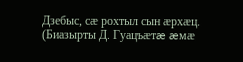Дзебыс, сæ рохтыл сын æрхæц. (Биазырты Д. Гуацъæтæ æмæ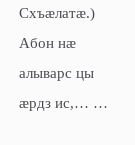Схъæлатæ.) Абон нæ алыварс цы æрдз ис,… …